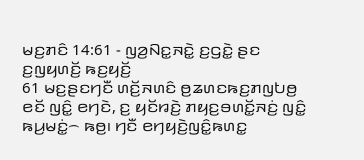ꤗꤢ꤬ꤊꤢꤨ 14:61 - ꤜꤤ꤬ꤡꤢ꤭ꤏꤢꤧ꤭ ꤢ꤬ꤞꤢꤧ꤭ ꤔꤢ ꤢ꤬ꤜꤟꤛꤢꤩ꤬ ꤒꤢ꤬ꤟꤢꤩ꤬
61 ꤗꤢ꤬ꤔꤢꤚꤢꤪ ꤛꤢꤩ꤬ꤏꤛꤢꤨ ꤥ꤬ꤘꤛꤢꤒꤢ꤬ꤊꤜꤝꤥ꤬ ꤕꤢꤩ ꤜꤢꤨ꤭ ꤕꤚꤢꤧ, ꤢ꤬ ꤟꤢꤩꤙꤢꤧ꤬ ꤊꤟꤢ꤬ꤋꤛꤢꤩ꤭ꤏꤢꤦ꤬ ꤜꤢꤨ꤭ ꤒꤣ꤬ꤗꤢꤦ꤭꤮ ꤒꤥ꤬꤯ ꤚꤢꤪ ꤕꤚꤟꤢꤧ꤬ꤜꤢꤨ꤭ꤒꤛꤢ꤭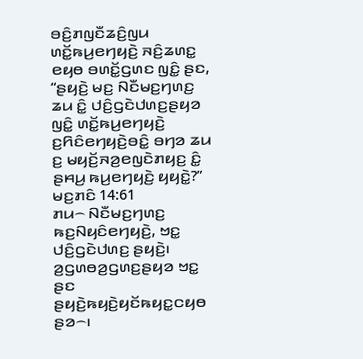ꤋꤢꤨ꤬ꤊꤜꤢꤪꤘꤢꤨ꤬ꤜꤣ ꤛꤢꤩ꤭ꤒꤣ꤬ꤕꤚꤟꤢꤧ꤬ ꤏꤢꤨ꤬ꤘꤛꤢ꤭ ꤕꤟꤥ ꤋꤛꤢꤩ꤭ꤞꤛꤢ ꤜꤢꤨ꤭ ꤔꤢ, “ꤔꤟꤢꤧ꤬ ꤗꤢ꤬ ꤡꤢꤪꤗꤢ꤬ꤚꤛꤢ꤬ ꤘꤣ ꤢꤨ꤭ ꤓꤢꤨ꤬ꤞꤢꤧꤓꤛꤢ꤬ꤔꤟꤤ ꤜꤢꤨ꤭ ꤛꤢꤩ꤭ꤒꤣ꤬ꤕꤚꤟꤢꤧ꤬ ꤢ꤬ꤖꤢꤨꤕꤚꤟꤢꤧ꤬ꤋꤢꤨ꤭ ꤋꤚꤤ ꤘꤣ ꤢ꤬ ꤗꤟꤢꤩ꤬ꤏꤤ꤬ꤕꤜꤢꤧꤊꤟꤢ꤬ ꤢꤨ꤭ ꤔꤌꤣ꤬ ꤒꤣ꤬ꤕꤚꤟꤢꤧ꤬ ꤟꤟꤢꤧ꤭?”
ꤗꤢ꤬ꤊꤢꤨ 14:61
ꤊꤣ꤮ ꤡꤢꤪꤗꤢ꤬ꤚꤛꤢ꤬ ꤒꤢ꤬ꤡꤟꤢꤨꤕꤚꤟꤢꤧ꤬, ꤠꤢ꤭ ꤓꤢꤨ꤬ꤞꤢꤧꤓꤛꤢ꤬ ꤔꤟꤢꤧ꤬꤯ ꤤ꤬ꤞꤛꤥꤤ꤬ꤞꤛꤢ꤬ꤔꤟꤤ ꤠꤢ꤭ ꤔꤢ ꤔꤟꤢꤧ꤬ꤒꤟꤢꤧ꤬ꤟꤢꤩꤒꤟꤢ꤭ꤍꤟꤥ ꤔꤤ꤮꤯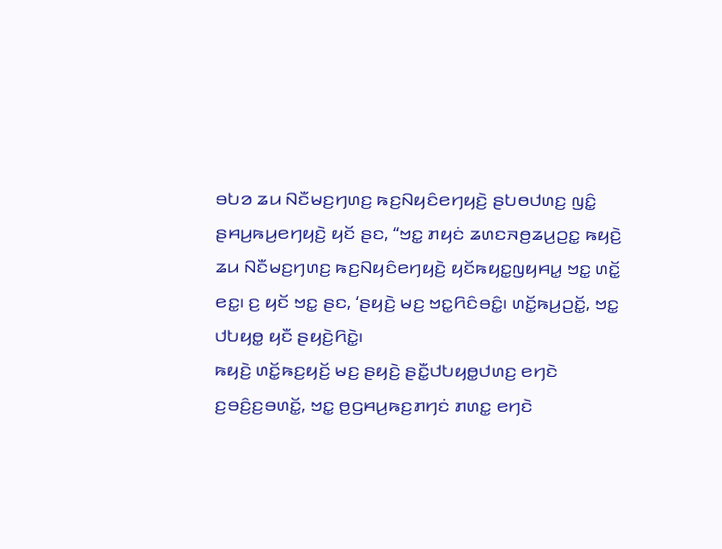ꤋꤝꤤ ꤘꤣ ꤡꤢꤪꤗꤢ꤬ꤚꤛꤢ꤬ ꤒꤢ꤬ꤡꤟꤢꤨꤕꤚꤟꤢꤧ꤬ ꤔꤝꤥꤓꤛꤢ꤬ ꤜꤢꤨ꤭ ꤔꤌꤣ꤬ꤒꤣ꤬ꤕꤚꤟꤢꤧ꤬ ꤟꤢꤩ ꤔꤢ, “ꤠꤢ꤭ ꤊꤟꤢꤦ ꤘꤛꤢꤏꤥ꤬ꤘꤣ꤬ꤑꤢ꤭ ꤒꤟꤢꤧ꤬ ꤘꤣ ꤡꤢꤪꤗꤢ꤬ꤚꤛꤢ꤬ ꤒꤢ꤬ꤡꤟꤢꤨꤕꤚꤟꤢꤧ꤬ ꤟꤢꤩꤒꤟꤢ꤭ꤜꤟꤌꤣ꤭ ꤠꤢ꤭ ꤛꤢꤩ꤭ ꤕꤢ꤭꤯ ꤢ꤬ ꤟꤢꤩ ꤠꤢ꤭ ꤔꤢ, ‘ꤔꤟꤢꤧ꤬ ꤗꤢ꤬ ꤠꤢ꤭ꤖꤢꤨꤋꤢꤨ꤭꤯ ꤛꤢꤩ꤭ꤒꤣ꤬ꤑꤢꤩ꤭, ꤠꤢ꤭ ꤓꤝꤟꤥ꤭ ꤟꤢꤪ ꤔꤟꤢꤧ꤬ꤖꤢꤧ꤭꤯
ꤒꤟꤢꤧ꤬ ꤛꤢꤩ꤭ꤒꤢ꤬ꤟꤢꤩ꤬ ꤗꤢ꤬ ꤔꤟꤢꤧ꤬ ꤔꤢꤪ꤭ꤓꤝꤟꤥ꤭ꤓꤛꤢ꤬ ꤕꤚꤢꤧ ꤢ꤬ꤋꤢꤨ꤬ꤢ꤬ꤋꤛꤢꤩ꤭, ꤠꤢ꤭ ꤥ꤬ꤞꤌꤣ꤬ꤒꤢ꤬ꤊꤚꤢꤦ ꤊꤛꤢ꤭ ꤕꤚꤢꤧ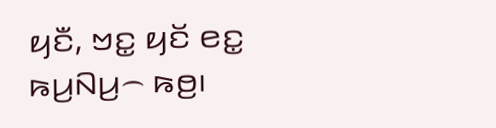ꤟꤢꤪ, ꤠꤢ꤭ ꤟꤢꤩ ꤕꤢ꤭ ꤒꤣ꤬ꤡꤣ꤬꤮ ꤒꤥ꤬꤯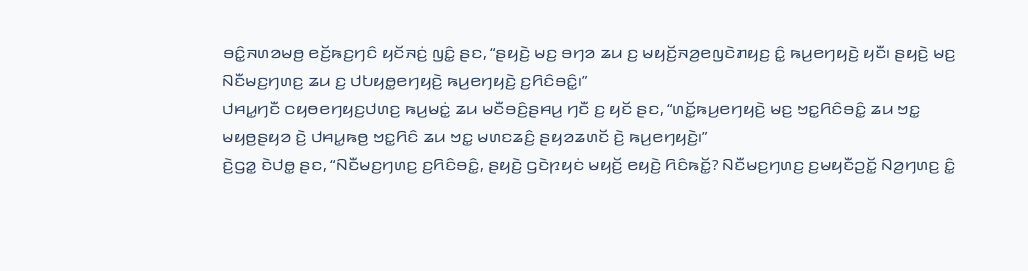ꤋꤢꤨ꤭ꤏꤛꤤꤗꤥ꤬ ꤕꤢꤩ꤬ꤒꤢ꤬ꤚꤢꤨ ꤟꤢꤩꤏꤢꤦ꤬ ꤜꤢꤨ꤭ ꤔꤢ, “ꤔꤟꤢꤧ꤬ ꤗꤢ꤬ ꤋꤚꤤ ꤘꤣ ꤢ꤬ ꤗꤟꤢꤩ꤬ꤏꤤ꤬ꤕꤜꤢꤧꤊꤟꤢ꤬ ꤢꤨ꤭ ꤒꤣ꤬ꤕꤚꤟꤢꤧ꤬ ꤟꤢꤪ꤯ ꤔꤟꤢꤧ꤬ ꤗꤢ꤬ ꤡꤢꤪꤗꤢ꤬ꤚꤛꤢ꤬ ꤘꤣ ꤢ꤬ ꤓꤝꤟꤥ꤭ꤕꤚꤟꤢꤧ꤬ ꤒꤣ꤬ꤕꤚꤟꤢꤧ꤬ ꤢ꤬ꤖꤢꤨꤋꤢꤨ꤭꤯”
ꤓꤌꤣ꤭ꤚꤢꤪ ꤍꤟꤥꤕꤚꤟꤢ꤬ꤓꤛꤢ꤬ ꤒꤣ꤬ꤗꤢꤦ꤭ ꤘꤣ ꤗꤢꤪꤋꤢꤨ꤬ꤔꤌꤣ꤬ ꤚꤢꤪ ꤢ꤬ ꤟꤢꤩ ꤔꤢ, “ꤛꤢꤩ꤭ꤒꤣ꤬ꤕꤚꤟꤢꤧ꤬ ꤗꤢ꤬ ꤠꤢ꤭ꤖꤢꤨꤋꤢꤨ꤭ ꤘꤣ ꤠꤢ꤭ ꤗꤟꤥ꤬ꤔꤟꤤ ꤢꤧ꤬ ꤓꤌꤣ꤭ꤒꤥ꤬ ꤠꤢ꤭ꤖꤢꤨ ꤘꤣ ꤠꤢ꤭ ꤗꤛꤢꤘꤢꤨ꤬ ꤔꤟꤤꤘꤛꤢꤩ ꤢꤧ꤬ ꤒꤣ꤬ꤕꤚꤟꤢꤧ꤬꤯”
ꤢꤧ꤬ꤞꤤ꤭ ꤢꤧꤓꤥ꤭ ꤔꤢ, “ꤡꤢꤪꤗꤢ꤬ꤚꤛꤢ꤬ ꤢ꤬ꤖꤢꤨꤋꤢꤨ꤭, ꤔꤟꤢꤧ꤬ ꤞꤢꤧꤐꤟꤢꤦ ꤗꤟꤢꤩ꤬ ꤕꤟꤢꤧ꤬ ꤖꤢꤨꤒꤢꤩ꤭? ꤡꤢꤪꤗꤢ꤬ꤚꤛꤢ꤬ ꤢ꤬ꤗꤟꤢꤪꤑꤢꤩ꤭ ꤡꤤ꤬ꤚꤛꤢ꤬ ꤢꤨ꤭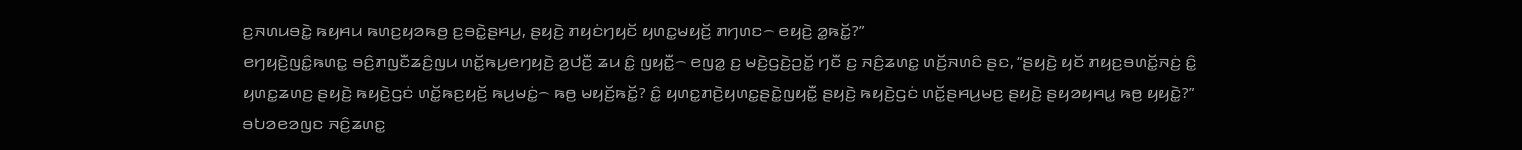ꤢ꤬ꤏꤛꤣꤋꤢꤧ꤭ ꤒꤟꤌꤣ ꤒꤛꤢ꤬ꤟꤤꤒꤥ꤬ ꤢ꤬ꤋꤢꤧ꤭ꤔꤌꤣ꤬, ꤔꤟꤢꤧ꤬ ꤊꤟꤢꤦꤚꤟꤢꤩ ꤟꤛꤢ꤭ꤗꤟꤢꤩ꤬ ꤊꤚꤛꤢ꤮ ꤕꤟꤢꤧ꤬ ꤤ꤭ꤒꤢꤩ꤭?”
ꤕꤚꤟꤢꤧ꤬ꤜꤢꤨ꤭ꤒꤛꤢ꤭ ꤋꤢꤨ꤬ꤊꤜꤢꤪꤘꤢꤨ꤬ꤜꤣ ꤛꤢꤩ꤭ꤒꤣ꤬ꤕꤚꤟꤢꤧ꤬ ꤤ꤬ꤓꤢꤪ꤬ ꤘꤣ ꤢꤨ꤭ ꤜꤟꤢꤪ꤭꤮ ꤕꤜꤤ꤭ ꤢ꤬ ꤗꤢꤧ꤬ꤞꤢꤧ꤬ꤑꤢꤩ꤭ ꤚꤢꤪ ꤢ꤬ ꤏꤢꤨ꤬ꤘꤛꤢ꤭ ꤛꤢꤩ꤬ꤏꤛꤢꤨ ꤔꤢ, “ꤔꤟꤢꤧ꤬ ꤟꤢꤩ ꤊꤟꤢ꤬ꤋꤛꤢꤩ꤭ꤏꤢꤦ꤬ ꤢꤨ꤭ ꤟꤛꤢ꤭ꤘꤛꤢ꤬ ꤔꤟꤢꤧ꤬ ꤒꤟꤢꤧ꤬ꤞꤢꤦ ꤛꤢꤩ꤭ꤒꤢ꤬ꤟꤢꤩ꤬ ꤒꤣ꤬ꤗꤢꤦ꤭꤮ ꤒꤥ꤬ ꤗꤟꤢꤩ꤬ꤒꤢꤩ꤭? ꤢꤨ꤭ ꤟꤛꤢ꤭ꤊꤢꤧ꤬ꤟꤛꤢ꤭ꤔꤢꤧ꤭ꤜꤟꤢꤪ꤭ ꤔꤟꤢꤧ꤬ ꤒꤟꤢꤧ꤬ꤞꤢꤦ ꤛꤢꤩ꤭ꤔꤌꤣ꤬ꤗꤢ꤬ ꤔꤟꤢꤧ꤬ ꤔꤟꤤꤟꤌꤣ꤭ ꤒꤥ꤬ ꤟꤟꤢꤧ꤭?”
ꤋꤝꤤꤕꤤꤜꤢ ꤏꤢꤨ꤬ꤘꤛꤢ꤭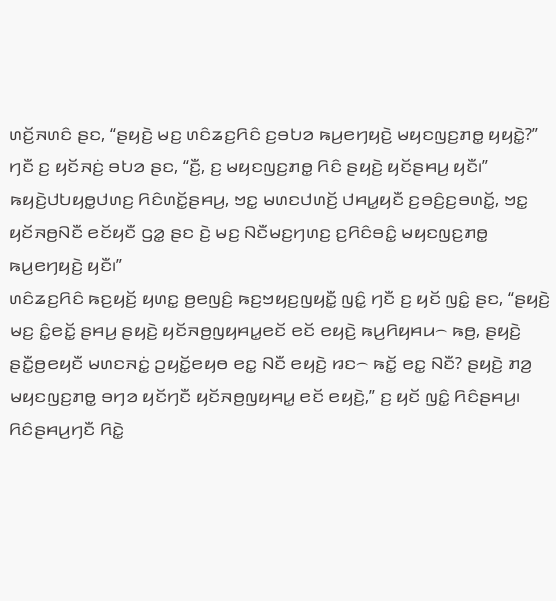ꤛꤢꤩ꤬ꤏꤛꤢꤨ ꤔꤢ, “ꤔꤟꤢꤧ꤬ ꤗꤢ꤬ ꤛꤢꤨꤘꤢ꤬ꤖꤢꤨ ꤢ꤬ꤋꤝꤤ ꤒꤣ꤬ꤕꤚꤟꤢꤧ꤬ ꤗꤟꤢꤜꤢ꤬ꤊꤥ꤭ ꤟꤟꤢꤧ꤭?” ꤚꤢꤪ ꤢ꤬ ꤟꤢꤩꤏꤢꤦ꤬ ꤋꤝꤤ ꤔꤢ, “ꤢꤪ꤬, ꤢ꤬ ꤗꤟꤢꤜꤢ꤬ꤊꤥ꤭ ꤖꤢꤨ ꤔꤟꤢꤧ꤬ ꤟꤢꤩꤔꤌꤣ꤬ ꤟꤢꤪ꤯”
ꤒꤟꤢꤧ꤬ꤓꤝꤟꤥ꤭ꤓꤛꤢ꤬ ꤖꤢꤨꤛꤢꤩ꤭ꤔꤌꤣ꤬, ꤠꤢ꤭ ꤗꤛꤢꤓꤛꤢꤩ꤬ ꤓꤌꤣ꤭ꤟꤢꤪ ꤢ꤬ꤋꤢꤨ꤬ꤢ꤬ꤋꤛꤢꤩ꤭, ꤠꤢ꤭ ꤟꤢꤩꤏꤥ꤬ꤡꤢꤪ ꤕꤢꤩꤟꤢꤪ ꤞꤤ꤭ ꤔꤢ ꤢꤧ꤬ ꤗꤢ꤬ ꤡꤢꤪꤗꤢ꤬ꤚꤛꤢ꤬ ꤢ꤬ꤖꤢꤨꤋꤢꤨ꤭ ꤗꤟꤢꤜꤢ꤬ꤊꤥ꤭ ꤒꤣ꤬ꤕꤚꤟꤢꤧ꤬ ꤟꤢꤪ꤯”
ꤛꤢꤨꤘꤢ꤬ꤖꤢꤨ ꤒꤢ꤬ꤟꤢꤩ꤬ ꤟꤛꤢ꤭ ꤥ꤬ꤕꤜꤢꤨ꤬ ꤒꤢ꤬ꤠꤟꤢ꤬ꤜꤟꤢꤪ꤭ ꤜꤢꤨ꤭ ꤚꤢꤪ ꤢ꤬ ꤟꤢꤩ ꤜꤢꤨ꤭ ꤔꤢ, “ꤔꤟꤢꤧ꤬ ꤗꤢ꤬ ꤢꤨ꤭ꤕꤢꤩ꤭ ꤔꤌꤣ꤬ ꤔꤟꤢꤧ꤬ ꤟꤢꤩꤏꤥ꤬ꤜꤟꤌꤣ꤭ꤕꤢꤩ ꤕꤢꤩ ꤕꤟꤢꤧ꤬ ꤒꤣ꤬ꤖꤟꤌꤣ꤮ ꤒꤥ꤬, ꤔꤟꤢꤧ꤬ ꤔꤢꤪ꤭ꤥ꤬ꤕꤟꤢꤪ ꤗꤛꤢꤏꤢꤦ꤭ ꤑꤟꤢꤩ꤭ꤕꤟꤥ ꤕꤢ꤭ ꤡꤢꤪ ꤕꤟꤢꤧ꤬ ꤙꤢ꤮ ꤒꤢꤩ꤭ ꤕꤢ꤭ ꤡꤢꤪ? ꤔꤟꤢꤧ꤬ ꤊꤤ꤬ ꤗꤟꤢꤜꤢ꤬ꤊꤥ꤭ ꤋꤚꤤ ꤟꤢꤩꤚꤢꤪ ꤟꤢꤩꤏꤥ꤬ꤜꤟꤌꤣ꤭ ꤕꤢꤩ ꤕꤟꤢꤧ꤬,” ꤢ꤬ ꤟꤢꤩ ꤜꤢꤨ꤭ ꤖꤢꤨꤔꤌꤣ꤬꤯
ꤖꤢꤨꤔꤌꤣ꤬ꤚꤢꤪ ꤖꤢꤧ꤭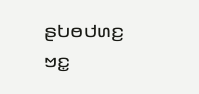ꤔꤝꤥꤓꤛꤢ꤬ ꤠꤢ꤭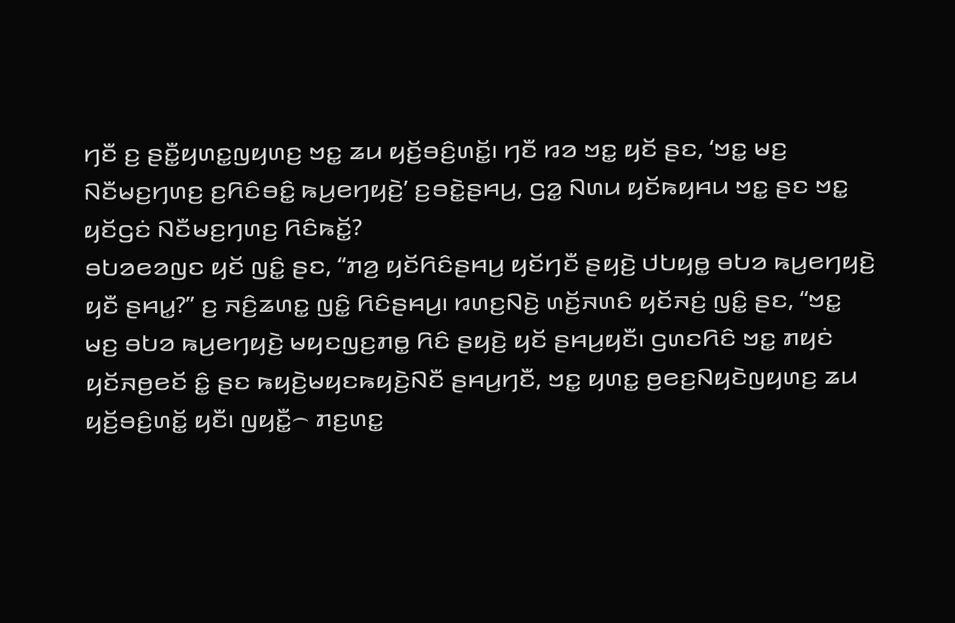ꤚꤢꤪ ꤢ꤬ ꤔꤢꤪ꤭ꤟꤛꤢ꤭ꤜꤟꤛꤢ꤬ ꤠꤢ꤭ ꤘꤣ ꤟꤢꤩ꤬ꤋꤢꤨ꤬ꤛꤢꤩ꤭꤯ ꤚꤢꤪ ꤙꤤ ꤠꤢ꤭ ꤟꤢꤩ ꤔꤢ, ‘ꤠꤢ꤭ ꤗꤢ꤬ ꤡꤢꤪꤗꤢ꤬ꤚꤛꤢ꤬ ꤢ꤬ꤖꤢꤨꤋꤢꤨ꤭ ꤒꤣ꤬ꤕꤚꤟꤢꤧ꤬’ ꤢ꤬ꤋꤢꤧ꤭ꤔꤌꤣ꤬, ꤞꤤ꤭ ꤡꤛꤣ ꤟꤢꤩꤒꤟꤌꤣ ꤠꤢ꤭ ꤔꤢ ꤠꤢ꤭ ꤟꤢꤩꤞꤢꤦ ꤡꤢꤪꤗꤢ꤬ꤚꤛꤢ꤬ ꤖꤢꤨꤒꤢꤩ꤭?
ꤋꤝꤤꤕꤤꤜꤢ ꤟꤢꤩ ꤜꤢꤨ꤭ ꤔꤢ, “ꤊꤤ꤬ ꤟꤢꤩꤖꤢꤨꤔꤌꤣ꤬ ꤟꤢꤩꤚꤢꤪ ꤔꤟꤢꤧ꤬ ꤓꤝꤟꤥ꤭ ꤋꤝꤤ ꤒꤣ꤬ꤕꤚꤟꤢꤧ꤬ ꤟꤢꤪ ꤔꤌꤣ꤭?” ꤢ꤬ ꤏꤢꤨ꤬ꤘꤛꤢ꤭ ꤜꤢꤨ꤭ ꤖꤢꤨꤔꤌꤣ꤬꤯ ꤙꤛꤢ꤬ꤡꤢꤧ꤬ ꤛꤢꤩ꤬ꤏꤛꤢꤨ ꤟꤢꤩꤏꤢꤦ꤬ ꤜꤢꤨ꤭ ꤔꤢ, “ꤠꤢ꤭ ꤗꤢ꤬ ꤋꤝꤤ ꤒꤣ꤬ꤕꤚꤟꤢꤧ꤬ ꤗꤟꤢꤜꤢ꤬ꤊꤥ꤭ ꤖꤢꤨ ꤔꤟꤢꤧ꤬ ꤟꤢꤩ ꤔꤌꤣ꤬ꤟꤢꤪ꤯ ꤞꤛꤢꤖꤢꤨ ꤠꤢ꤭ ꤊꤟꤢꤦ ꤟꤢꤩꤏꤥ꤬ꤕꤢꤩ ꤢꤨ꤭ ꤔꤢ ꤒꤟꤢꤧ꤬ꤗꤟꤢꤒꤟꤢꤧ꤬ꤡꤢꤪ ꤔꤌꤣ꤬ꤚꤢꤪ, ꤠꤢ꤭ ꤟꤛꤢ꤭ ꤥ꤬ꤕꤢ꤬ꤡꤟꤢꤧꤜꤟꤛꤢ꤬ ꤘꤣ ꤟꤢꤩ꤬ꤋꤢꤨ꤬ꤛꤢꤩ꤭ ꤟꤢꤪ꤯ ꤜꤟꤢꤪ꤭꤮ ꤊꤢ꤬ꤛꤢ꤭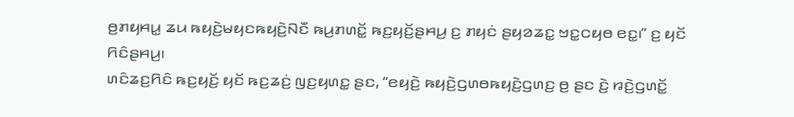ꤥ꤬ꤊꤟꤌꤣ꤭ ꤘꤣ ꤒꤟꤢꤧ꤬ꤗꤟꤢꤒꤟꤢꤧ꤬ꤡꤢꤪ ꤒꤣ꤬ꤊꤛꤢꤩ꤭ ꤒꤢ꤬ꤟꤢꤩ꤬ꤔꤌꤣ꤬ ꤢ꤬ ꤊꤟꤢꤦ ꤔꤟꤤꤘꤢ꤭ ꤠꤢ꤭ꤍꤟꤥ ꤕꤢ꤭꤯” ꤢ꤬ ꤟꤢꤩ ꤖꤢꤨꤔꤌꤣ꤬꤯
ꤛꤢꤨꤘꤢ꤬ꤖꤢꤨ ꤒꤢ꤬ꤟꤢꤩ꤬ ꤟꤢꤩ ꤒꤢ꤬ꤘꤢꤦ꤬ ꤜꤢ꤬ꤟꤛꤢ꤭ ꤔꤢ, “ꤕꤟꤢꤧ꤬ ꤒꤟꤢꤧ꤬ꤞꤛꤥꤒꤟꤢꤧ꤬ꤞꤛꤢ꤬ ꤥ꤬ ꤔꤢ ꤢꤧ꤬ ꤙꤢꤧ꤬ꤞꤛꤢꤩ꤭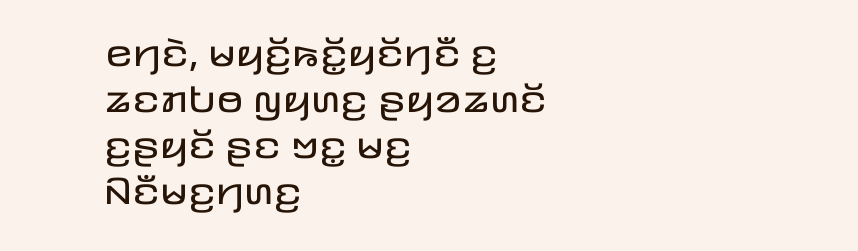ꤕꤚꤢꤧ, ꤗꤟꤢꤩ꤬ꤒꤢꤩ꤭ꤟꤢꤩꤚꤢꤪ ꤢ꤬ ꤘꤢꤊꤝꤥ ꤜꤟꤛꤢ꤬ ꤔꤟꤤꤘꤛꤢꤩ ꤢ꤬ꤔꤟꤢꤩ ꤔꤢ ꤠꤢ꤭ ꤗꤢ꤬ ꤡꤢꤪꤗꤢ꤬ꤚꤛꤢ꤬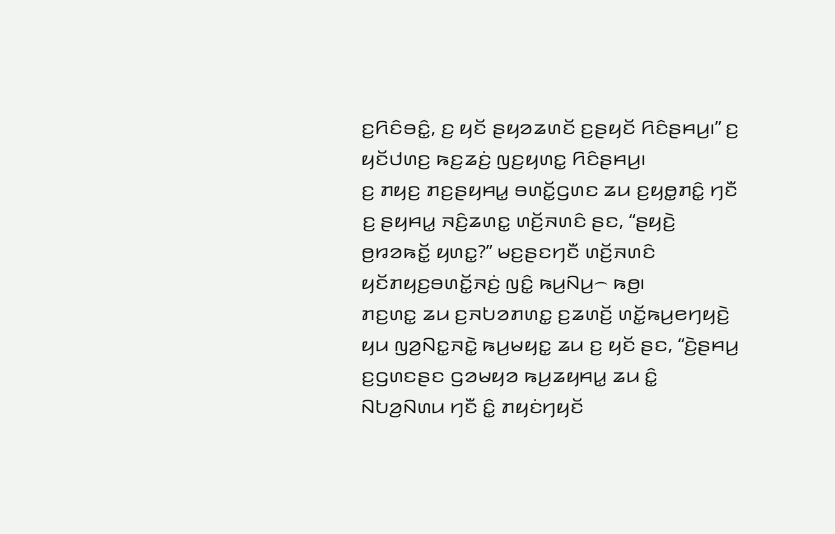ꤢ꤬ꤖꤢꤨꤋꤢꤨ꤭, ꤢ꤬ ꤟꤢꤩ ꤔꤟꤤꤘꤛꤢꤩ ꤢ꤬ꤔꤟꤢꤩ ꤖꤢꤨꤔꤌꤣ꤬꤯” ꤢ꤬ ꤟꤢꤩꤓꤛꤢ꤬ ꤒꤢ꤬ꤘꤢꤦ꤬ ꤜꤢ꤬ꤟꤛꤢ꤭ ꤖꤢꤨꤔꤌꤣ꤬꤯
ꤢ꤬ ꤊꤟꤢ꤬ ꤊꤢ꤬ꤔꤟꤌꤣ꤭ ꤋꤛꤢꤩ꤭ꤞꤛꤢ ꤘꤣ ꤢ꤬ꤟꤥ꤭ꤊꤢꤨ꤭ ꤚꤢꤪ ꤢ꤬ ꤔꤟꤌꤣ꤭ ꤏꤢꤨ꤬ꤘꤛꤢ꤭ ꤛꤢꤩ꤬ꤏꤛꤢꤨ ꤔꤢ, “ꤔꤟꤢꤧ꤬ ꤥ꤬ꤙꤤꤒꤢꤩ꤭ ꤟꤛꤢ꤭?” ꤗꤢ꤬ꤔꤢꤚꤢꤪ ꤛꤢꤩ꤬ꤏꤛꤢꤨ ꤟꤢꤩꤊꤟꤢ꤬ꤋꤛꤢꤩ꤭ꤏꤢꤦ꤬ ꤜꤢꤨ꤭ ꤒꤣ꤬ꤡꤣ꤬꤮ ꤒꤥ꤬꤯
ꤊꤢ꤬ꤛꤢ꤭ ꤘꤣ ꤢ꤬ꤏꤝꤤꤊꤛꤢ꤭ ꤢ꤬ꤘꤛꤢꤩ꤬ ꤛꤢꤩ꤭ꤒꤣ꤬ꤕꤚꤟꤢꤧ꤬ ꤟꤣ ꤜꤤ꤬ꤡꤢ꤭ꤏꤢꤧ꤭ ꤒꤣ꤬ꤗꤟꤢ꤭ ꤘꤣ ꤢ꤬ ꤟꤢꤩ ꤔꤢ, “ꤢꤧ꤬ꤔꤌꤣ꤬ ꤢ꤬ꤞꤛꤢꤔꤢ ꤞꤤꤗꤟꤤ ꤒꤣ꤬ꤘꤟꤌꤣ꤭ ꤘꤣ ꤢꤨ꤭ ꤡꤝꤤ꤬ꤡꤛꤣ ꤚꤢꤪ ꤢꤨ꤭ ꤊꤟꤢꤦꤚꤟꤢꤩ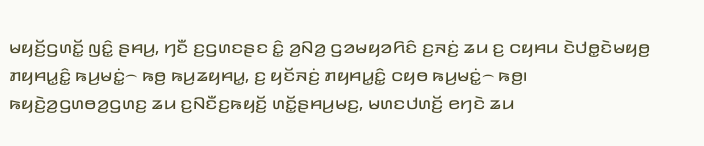ꤗꤟꤢꤩ꤬ꤞꤛꤢꤩ꤭ ꤜꤢꤨ꤭ ꤔꤌꤣ꤬, ꤚꤢꤪ ꤢ꤬ꤞꤛꤢꤔꤢ ꤢꤨ꤭ ꤤ꤬ꤡꤤ꤬ ꤞꤤꤗꤟꤤꤖꤢꤨ ꤢ꤬ꤏꤢꤦ꤬ ꤘꤣ ꤢ꤬ ꤍꤟꤌꤣ ꤢꤧꤓꤥ꤭ꤢꤧꤗꤟꤥ꤬ ꤊꤟꤌꤣ꤭ꤢꤨ꤭ ꤒꤣ꤬ꤗꤢꤦ꤭꤮ ꤒꤥ꤬ ꤒꤣ꤬ꤘꤟꤌꤣ꤭, ꤢ꤬ ꤟꤢꤩꤏꤢꤦ꤬ ꤊꤟꤌꤣ꤭ꤢꤨ꤭ ꤍꤟꤥ ꤒꤣ꤬ꤗꤢꤦ꤭꤮ ꤒꤥ꤬꤯
ꤒꤟꤢꤧ꤬ꤤ꤬ꤞꤛꤥꤤ꤬ꤞꤛꤢ꤬ ꤘꤣ ꤢ꤬ꤡꤢꤪꤢ꤬ꤒꤟꤢꤩ꤬ ꤛꤢꤩ꤭ꤔꤌꤣ꤬ꤗꤢ꤬, ꤗꤛꤢꤓꤛꤢꤩ꤬ ꤕꤚꤢꤧ ꤘꤣ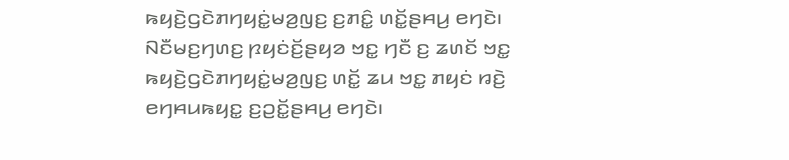ꤒꤟꤢꤧ꤬ꤞꤢꤧꤊꤚꤟꤢꤦ꤭ꤗꤤ꤬ꤜꤢ꤬ ꤢ꤬ꤊꤢꤨ꤭ ꤛꤢꤩ꤭ꤔꤌꤣ꤬ ꤕꤚꤢꤧ꤯ ꤡꤢꤪꤗꤢ꤬ꤚꤛꤢ꤬ ꤐꤟꤢꤦꤢꤩ꤬ꤔꤟꤤ ꤠꤢ꤭ ꤚꤢꤪ ꤢ꤬ ꤘꤛꤢꤩ ꤠꤢ꤭ ꤒꤟꤢꤧ꤬ꤞꤢꤧꤊꤚꤟꤢꤦ꤭ꤗꤤ꤬ꤜꤢ꤬ ꤛꤢꤩ꤭ ꤘꤣ ꤠꤢ꤭ ꤊꤟꤢꤦ ꤙꤢꤧ꤬ ꤕꤚꤌꤣꤒꤟꤢ꤭ ꤢ꤬ꤑꤢꤩ꤭ꤔꤌꤣ꤬ ꤕꤚꤢꤧ꤯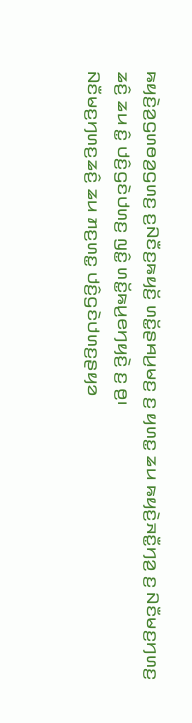ꤒꤟꤢꤧ꤬ꤤ꤬ꤞꤛꤥꤤ꤬ꤞꤛꤢ꤬ ꤢ꤬ꤡꤢꤪꤢ꤬ꤒꤟꤢꤩ꤬ ꤛꤢꤩ꤭ꤔꤌꤣ꤬ꤗꤢ꤬ ꤢ꤬ ꤟꤛꤢ꤭ ꤘꤣ ꤒꤟꤢꤧ꤬ꤏꤢꤪ꤭ꤚꤤ꤬ ꤢ꤬ ꤡꤢꤪꤗꤢ꤬ꤚꤛꤢ꤬ ꤘꤢꤨ꤬ ꤘꤣ ꤢꤨ꤭ ꤓꤢꤨ꤬ꤞꤢꤧꤓꤛꤢ꤬ ꤜꤢꤨ꤭ ꤛꤢꤩ꤭ꤒꤣ꤬ꤕꤚꤟꤢꤧ꤬ ꤢ꤬ ꤥ꤬꤯
ꤡꤢꤪꤗꤢ꤬ꤚꤛꤢ꤬ꤘꤢꤨ꤬ ꤘꤣ ꤊꤢ꤬ꤛꤢ꤭ ꤓꤢꤨ꤬ꤞꤢꤧꤓꤛꤢ꤬ꤔꤟꤤ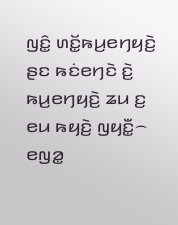ꤜꤢꤨ꤭ ꤛꤢꤩ꤭ꤒꤣ꤬ꤕꤚꤟꤢꤧ꤬ ꤔꤢ ꤒꤢꤦꤕꤚꤢꤧ ꤢꤧ꤬ ꤒꤣ꤬ꤕꤚꤟꤢꤧ꤬ ꤘꤣ ꤢ꤬ ꤕꤣ ꤒꤟꤢꤧ꤬ ꤜꤟꤢꤪ꤭꤮ ꤕꤜꤤ꤭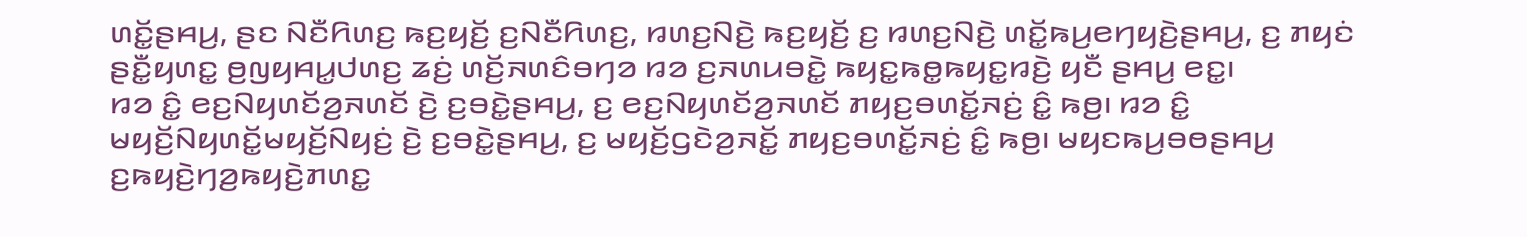ꤛꤢꤩ꤭ꤔꤌꤣ꤬, ꤔꤢ ꤡꤢꤪꤖꤛꤢ꤬ ꤒꤢ꤬ꤟꤢꤩ꤬ ꤢ꤬ꤡꤢꤪꤖꤛꤢ꤬, ꤙꤛꤢ꤬ꤡꤢꤧ꤬ ꤒꤢ꤬ꤟꤢꤩ꤬ ꤢ꤬ ꤙꤛꤢ꤬ꤡꤢꤧ꤬ ꤛꤢꤩ꤭ꤒꤣ꤬ꤕꤚꤟꤢꤧ꤬ꤔꤌꤣ꤬, ꤢ꤬ ꤊꤟꤢꤦ ꤔꤢꤪ꤭ꤟꤛꤢ꤭ ꤥ꤬ꤜꤟꤌꤣ꤭ꤓꤛꤢ꤬ ꤘꤢꤦ꤬ ꤛꤢꤩ꤬ꤏꤛꤢꤨꤋꤚꤤ ꤙꤤ ꤢ꤬ꤏꤛꤣꤋꤢꤧ꤭ ꤒꤟꤢ꤭ꤒꤥ꤭ꤒꤟꤢ꤭ꤙꤢꤧ꤬ ꤟꤢꤪ ꤔꤌꤣ꤬ ꤕꤢ꤭꤯
ꤙꤤ ꤢꤨ꤭ ꤕꤢ꤬ꤡꤟꤛꤢꤩꤤ꤬ꤏꤛꤢꤩ ꤢꤧ꤬ ꤢ꤬ꤋꤢꤧ꤭ꤔꤌꤣ꤬, ꤢ꤬ ꤕꤢ꤬ꤡꤟꤛꤢꤩꤤ꤬ꤏꤛꤢꤩ ꤊꤟꤢ꤬ꤋꤛꤢꤩ꤭ꤏꤢꤦ꤬ ꤢꤨ꤭ ꤒꤥ꤬꤯ ꤙꤤ ꤢꤨ꤭ ꤗꤟꤢꤩ꤬ꤡꤟꤛꤢꤩ꤭ꤗꤟꤢꤩ꤬ꤡꤟꤢꤦ꤬ ꤢꤧ꤬ ꤢ꤬ꤋꤢꤧ꤭ꤔꤌꤣ꤬, ꤢ꤬ ꤗꤟꤢꤩ꤬ꤞꤢꤧꤤ꤬ꤏꤢꤩ꤭ ꤊꤟꤢ꤬ꤋꤛꤢꤩ꤭ꤏꤢꤦ꤬ ꤢꤨ꤭ ꤒꤥ꤬꤯ ꤗꤟꤢꤒꤣ꤬ꤋꤥꤔꤌꤣ꤬ ꤢ꤬ꤒꤟꤢꤧ꤬ꤚꤤ꤬ꤒꤟꤢꤧ꤬ꤊꤛꤢ꤭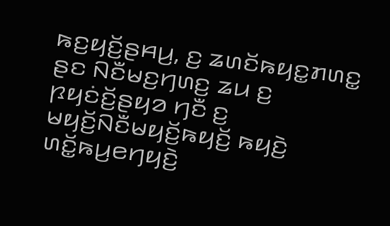ꤒꤢ꤬ꤟꤢꤩ꤬ꤔꤌꤣ꤬, ꤢ꤬ ꤘꤛꤢꤩꤒꤟꤢ꤭ꤊꤛꤢ꤭ ꤔꤢ ꤡꤢꤪꤗꤢ꤬ꤚꤛꤢ꤬ ꤘꤣ ꤢ꤬ ꤐꤟꤢꤦꤢꤩ꤬ꤔꤟꤤ ꤚꤢꤪ ꤢ꤬ ꤗꤟꤢꤩ꤬ꤡꤢꤪꤗꤟꤢꤩ꤬ꤒꤟꤢꤩ꤬ ꤒꤟꤢꤧ꤬ ꤛꤢꤩ꤭ꤒꤣ꤬ꤕꤚꤟꤢꤧ꤬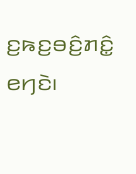ꤢ꤬ꤒꤢ꤬ꤋꤢꤨ꤬ꤊꤢꤨ꤭ ꤕꤚꤢꤧ꤯